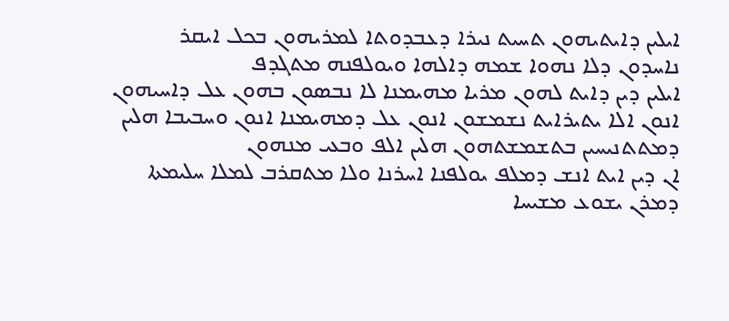ܐܝܠܝܢ ܕܐܝܬܝܗܘܢ ܬܚܝܬ ܢܝܪܐ ܕܥܒܕܘܬܐ ܠܡܪܝܗܘܢ ܒܟܠ ܐܝܩܪ ܢܐܚܕܘܢ ܕܠܐ ܢܗܘܐ ܫܡܗ ܕܐܠܗܐ ܘܝܘܠܦܢܗ ܡܬܓܕܦ
ܐܝܠܝܢ ܕܝܢ ܕܐܝܬ ܠܗܘܢ ܡܪܝܐ ܡܗܝܡܢܐ ܠܐ ܢܒܤܘܢ ܒܗܘܢ ܥܠ ܕܐܚܝܗܘܢ ܐܢܘܢ ܐܠܐ ܝܬܝܪܐܝܬ ܢܫܡܫܘܢ ܐܢܘܢ ܥܠ ܕܡܗܝܡܢܐ ܐܢܘܢ ܘܚܒܝܒܐ ܗܠܝܢ ܕܡܬܬܢܝܚܝܢ ܒܬܫܡܫܬܗܘܢ ܗܠܝܢ ܐܠܦ ܘܒܥܝ ܡܢܗܘܢ
ܐܢ ܕܝܢ ܐܝܬ ܐܢܫ ܕܡܠܦ ܝܘܠܦܢܐ ܐܚܪܢܐ ܘܠܐ ܡܬܩܪܒ ܠܡܠܐ ܚܠܝܡܬܐ ܕܡܪܢ ܝܫܘܥ ܡܫܝܚܐ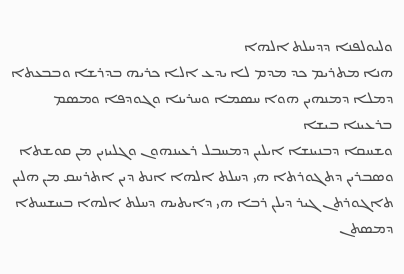ܘܠܝܘܠܦܢܐ ܕܕܚܠܬ ܐܠܗܐ
ܗܢܐ ܡܬܪܝܡ ܟܕ ܡܕܡ ܠܐ ܝܕܥ ܐܠܐ ܟܪܝܗ ܒܕܪܫܐ ܘܒܒܥܬܐ ܕܡܠܐ ܕܡܢܗܝܢ ܗܘܐ ܚܤܡܐ ܘܚܪܝܢܐ ܘܓܘܕܦܐ ܘܡܤܡ ܒܪܥܝܢܐ ܒܝܫܐ
ܘܫܚܩܐ ܕܒܢܝܢܫܐ ܐܝܠܝܢ ܕܡܚܒܠ ܪܥܝܢܗܘܢ ܘܓܠܝܙܝܢ ܡܢ ܩܘܫܬܐ ܘܤܒܪܝܢ ܕܬܓܘܪܬܐ ܗܝ ܕܚܠܬ ܐܠܗܐ ܐܢܬ ܕܝܢ ܐܬܪܚܩ ܡܢ ܗܠܝܢ
ܬܐܓܘܪܬܢ ܓܝܪ ܕܝܠܢ ܪܒܐ ܗܝ ܕܐܝܬܝܗ ܕܚܠܬ ܐܠܗܐ ܒܚܫܚܬܐ ܕܡܤܬܢ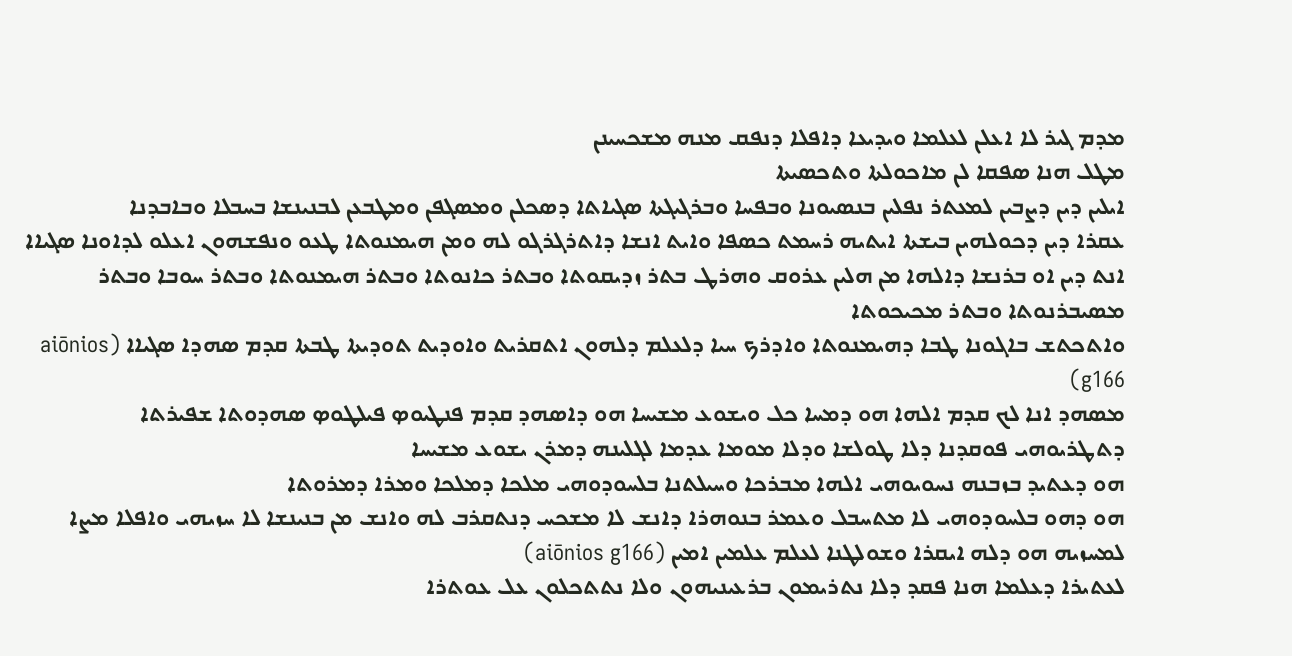ܡܕܡ ܓܝܪ ܠܐ ܐܥܠܢ ܠܥܠܡܐ ܘܝܕܝܥܐ ܕܐܦܠܐ ܕܢܦܩ ܡܢܗ ܡܫܟܚܝܢܢ
ܡܛܠ ܗܢܐ ܤܦܩܐ ܠܢ ܡܐܟܘܠܬܐ ܘܬܟܤܝܬܐ
ܐܝܠܝܢ ܕܝܢ ܕܨܒܝܢ ܠܡܥܬܪ ܢܦܠܝܢ ܒܢܤܝܘܢܐ ܘܒܦܚܐ ܘܒܪܓܝܓܬܐ ܤܓܝܐܬܐ ܕܤܟܠܢ ܘܡܤܓܦܢ ܘܡܛܒܥܢ ܠܒܢܝܢܫܐ ܒܚܒܠܐ ܘܒܐܒܕܢܐ
ܥܩܪܐ ܕܝܢ ܕܟܘܠܗܝܢ ܒܝܫܬܐ ܐܝܬܝܗ ܪܚܡܬ ܟܤܦܐ ܘܐܝܬ ܐܢܫܐ ܕܐܬܪܓܪܓܘ ܠܗ ܘܡܢ ܗܝܡܢܘܬܐ ܛܥܘ ܘܢܦܫܗܘܢ ܐܥܠܘ ܠܕܐܘܢܐ ܤܓܝܐܐ
ܐܢܬ ܕܝܢ ܐܘ ܒܪܢܫܐ ܕܐܠܗܐ ܡܢ ܗܠܝܢ ܥܪܘܩ ܘܗܪܛ ܒܬܪ ܙܕܝܩܘܬܐ ܘܒܬܪ ܟܐܢܘܬܐ ܘܒܬܪ ܗܝܡܢܘܬܐ ܘܒܬܪ ܚܘܒܐ ܘܒܬܪ ܡܤܝܒܪܢܘܬܐ ܘܒܬܪ ܡܟܝܟܘܬܐ
ܘܐܬܟܬܫ ܒܐܓܘܢܐ ܛܒܐ ܕܗܝܡܢܘܬܐ ܘܐܕܪܟ ܚܝܐ ܕܠܥܠܡ ܕܠܗܘܢ ܐܬܩܪܝܬ ܘܐܘܕܝܬ ܬܘܕܝܬܐ ܛܒܬܐ ܩܕܡ ܤܗܕܐ ܤܓܝܐܐ (aiōnios g166)
ܡܤܗܕ ܐܢܐ ܠܟ ܩܕܡ ܐܠܗܐ ܗܘ ܕܡܚܐ ܟܠ ܘܝܫܘܥ ܡܫܝܚܐ ܗܘ ܕܐܤܗܕ ܩܕܡ ܦܢܛܝܘܤ ܦܝܠܛܘܤ ܤܗܕܘܬܐ ܫܦܝܪܬܐ
ܕܬܛܪܝܘܗܝ ܦܘܩܕܢܐ ܕܠܐ ܛܘܠܫܐ ܘܕܠܐ ܡܘܡܐ ܥܕܡܐ ܠܓܠܝܢܗ ܕܡܪܢ ܝܫܘܥ ܡܫܝܚܐ
ܗܘ ܕܥܬܝܕ ܒܙܒܢܗ ܢܚܘܝܘܗܝ ܐܠܗܐ ܡܒܪܟܐ ܘܚܝܠܬܢܐ ܒܠܚܘܕܘܗܝ ܡܠܟܐ ܕܡܠܟܐ ܘܡܪܐ ܕܡܪܘܬܐ
ܗܘ ܕܗܘ ܒܠܚܘܕܘܗܝ ܠܐ ܡܬܚܒܠ ܘܥܡܪ ܒܢܘܗܪܐ ܕܐܢܫ ܠܐ ܡܫܟܚ ܕܢܬܩܪܒ ܠܗ ܘܐܢܫ ܡܢ ܒܢܝܢܫܐ ܠܐ ܚܙܝܗܝ ܘܐܦܠܐ ܡܨܐ ܠܡܚܙܝܗ ܗܘ ܕܠܗ ܐܝܩܪܐ ܘܫܘܠܛܢܐ ܠܥܠܡ ܥܠܡܝܢ ܐܡܝܢ (aiōnios g166)
ܠܥܬܝܪܐ ܕܥܠܡܐ ܗܢܐ ܦܩܕ ܕܠܐ ܢܬܪܝܡܘܢ ܒܪܥܝܢܝܗܘܢ ܘܠܐ ܢܬܬܟܠܘܢ ܥܠ ܥܘܬܪܐ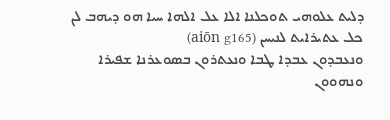ܕܠܝܬ ܥܠܘܗܝ ܬܘܟܠܢܐ ܐܠܐ ܥܠ ܐܠܗܐ ܚܝܐ ܗܘ ܕܝܗܒ ܠܢ ܟܠ ܥܬܝܪܐܝܬ ܠܢܝܚܢ (aiōn g165)
ܘܢܥܒܕܘܢ ܥܒܕܐ ܛܒܐ ܘܢܥܬܪܘܢ ܒܤܘܥܪܢܐ ܫܦܝܪܐ ܘܢܗܘܘܢ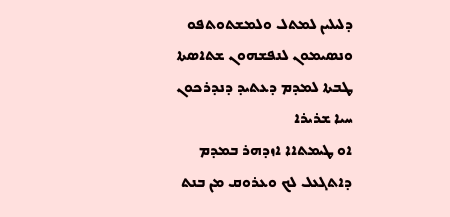ܕܠܝܠܝܢ ܠܡܬܠ ܘܠܡܫܬܘܬܦܘ
ܘܢܤܝܡܘܢ ܠܢܦܫܗܘܢ ܫܬܐܤܬܐ ܛܒܬܐ ܠܡܕܡ ܕܥܬܝܕ ܕܢܕܪܟܘܢ ܚܝܐ ܫܪܝܪܐ
ܐܘ ܛܝܡܬܐܐ ܐܙܕܗܪ ܒܡܕܡ ܕܐܬܓܥܠ ܠܟ ܘܥܪܘܩ ܡܢ ܒܢܬ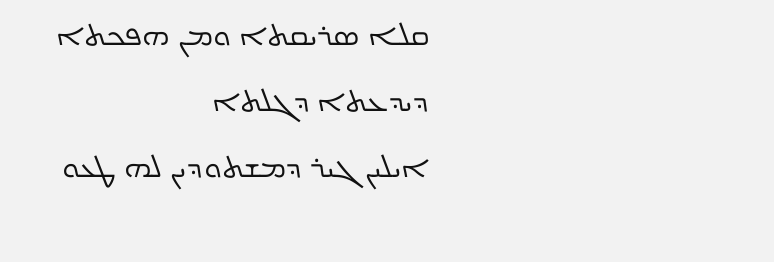ܩܠܐ ܤܪܝܩܬܐ ܘܡܢ ܗܦܟܬܐ ܕܝܕܥܬܐ ܕܓܠܬܐ
ܐܝܠܝܢ ܓܝܪ ܕܡܫܬܘܕܝܢ ܠܗ ܛܥܘ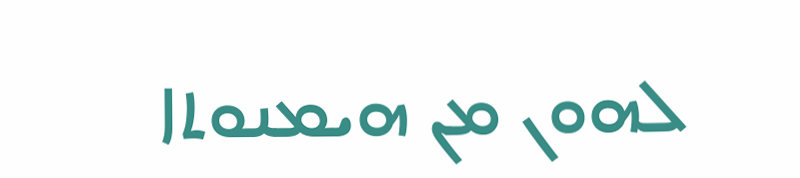ܠܗܘܢ ܡܢ ܗܝܡܢܘܬܐ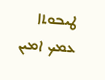ܛܝܒܘܬܐ ܥܡܟ ܐܡܝܢ